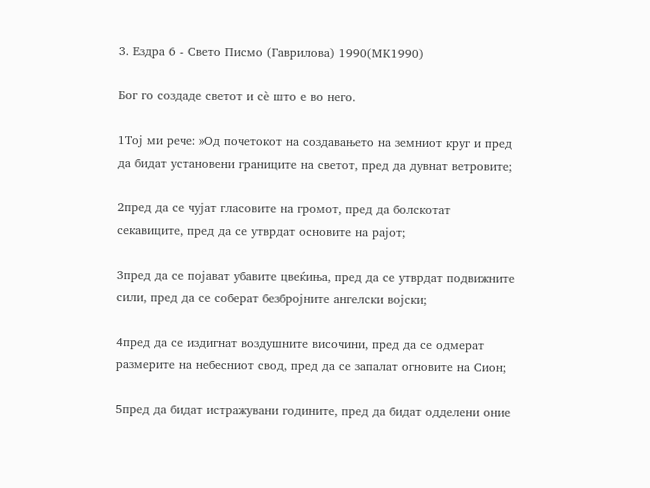3. Ездра 6 - Свето Писмо (Гаврилова) 1990(MK1990)

Бог го создаде светот и сѐ што е во него.

1Тој ми рече: »Од почетокот на создавањето на земниот круг и пред да бидат установени границите на светот, пред да дувнат ветровите;

2пред да се чујат гласовите на громот, пред да болскотат секавиците, пред да се утврдат основите на рајот;

3пред да се појават убавите цвеќиња, пред да се утврдат подвижните сили, пред да се соберат безбројните ангелски војски;

4пред да се издигнат воздушните височини, пред да се одмерат размерите на небесниот свод, пред да се запалат огновите на Сион;

5пред да бидат истражувани годините, пред да бидат одделени оние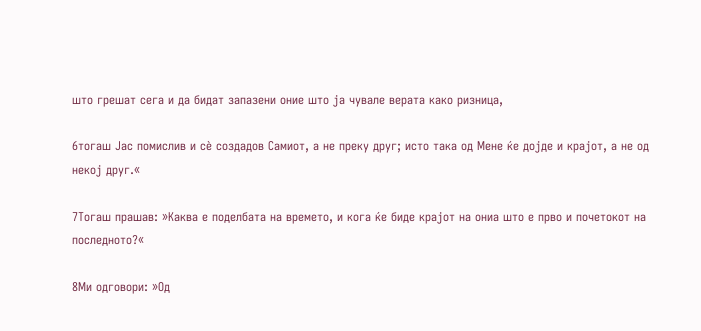што грешат сега и да бидат запазени оние што ја чувале верата како ризница,

6тогаш Јас помислив и сѐ создадов Самиот, а не преку друг; исто така од Мене ќе дојде и крајот, а не од некој друг.«

7Тогаш прашав: »Каква е поделбата на времето, и кога ќе биде крајот на ониа што е прво и почетокот на последното?«

8Ми одговори: »Од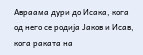Авраама дури до Исака, кога од него се родија Јаков и Исав, кога раката на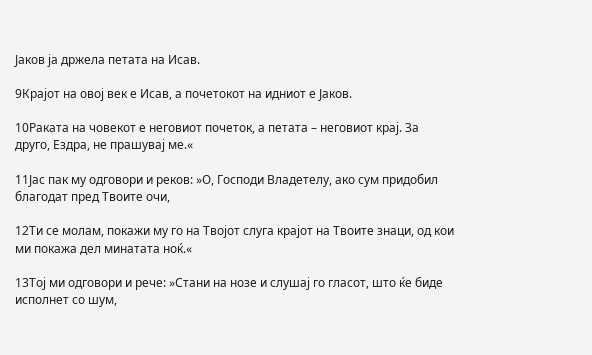Јаков ја држела петата на Исав.

9Крајот на овој век е Исав, а почетокот на идниот е Јаков.

10Раката на човекот е неговиот почеток, а петата – неговиот крај. За друго, Ездра, не прашувај ме.«

11Јас пак му одговори и реков: »О, Господи Владетелу, ако сум придобил благодат пред Твоите очи,

12Ти се молам, покажи му го на Твојот слуга крајот на Твоите знаци, од кои ми покажа дел минатата ноќ.«

13Тој ми одговори и рече: »Стани на нозе и слушај го гласот, што ќе биде исполнет со шум,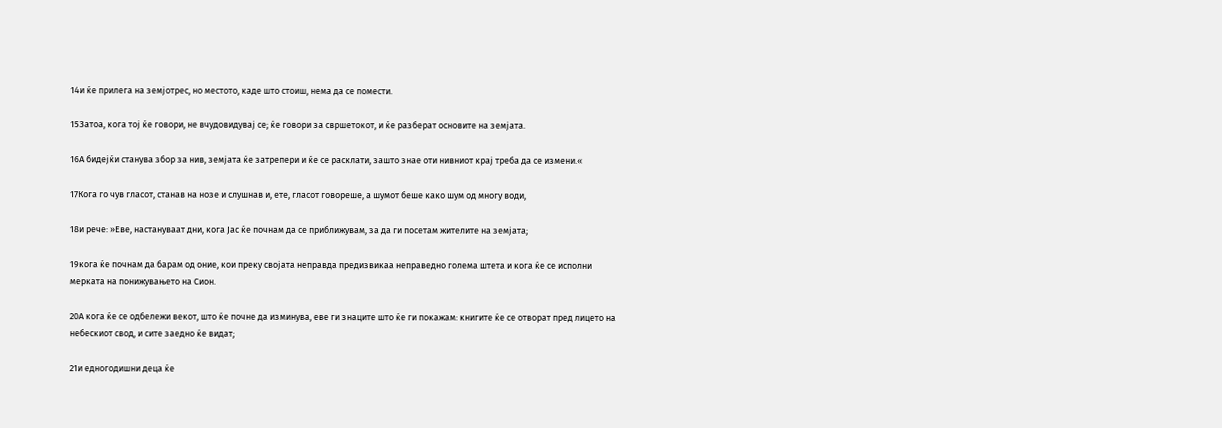14и ќе прилега на земјотрес, но местото, каде што стоиш, нема да се помести.

15Затоа, кога тој ќе говори, не вчудовидувај се; ќе говори за свршетокот, и ќе разберат основите на земјата.

16А бидејќи станува збор за нив, земјата ќе затрепери и ќе се расклати, зашто знае оти нивниот крај треба да се измени.«

17Кога го чув гласот, станав на нозе и слушнав и, ете, гласот говореше, а шумот беше како шум од многу води,

18и рече: »Еве, настануваат дни, кога Јас ќе почнам да се приближувам, за да ги посетам жителите на земјата;

19кога ќе почнам да барам од оние, кои преку својата неправда предизвикаа неправедно голема штета и кога ќе се исполни мерката на понижувањето на Сион.

20А кога ќе се одбележи векот, што ќе почне да изминува, еве ги знаците што ќе ги покажам: книгите ќе се отворат пред лицето на небескиот свод, и сите заедно ќе видат;

21и едногодишни деца ќе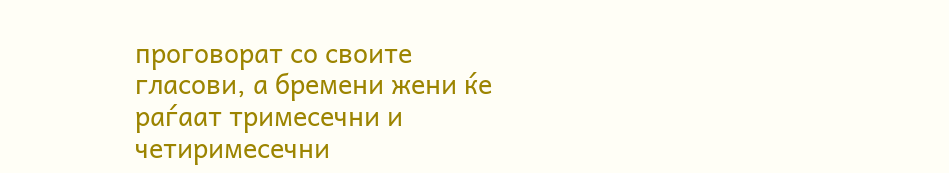проговорат со своите гласови, а бремени жени ќе раѓаат тримесечни и четиримесечни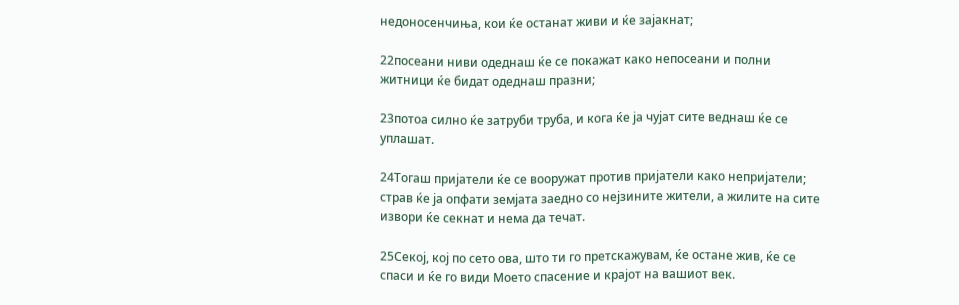недоносенчиња, кои ќе останат живи и ќе зајакнат;

22посеани ниви одеднаш ќе се покажат како непосеани и полни житници ќе бидат одеднаш празни;

23потоа силно ќе затруби труба, и кога ќе ја чујат сите веднаш ќе се уплашат.

24Тогаш пријатели ќе се вооружат против пријатели како непријатели; страв ќе ја опфати земјата заедно со нејзините жители, а жилите на сите извори ќе секнат и нема да течат.

25Секој, кој по сето ова, што ти го претскажувам, ќе остане жив, ќе се спаси и ќе го види Моето спасение и крајот на вашиот век.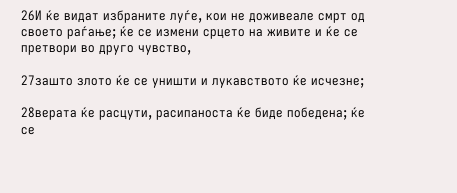26И ќе видат избраните луѓе, кои не доживеале смрт од своето раѓање; ќе се измени срцето на живите и ќе се претвори во друго чувство,

27зашто злото ќе се уништи и лукавството ќе исчезне;

28верата ќе расцути, расипаноста ќе биде победена; ќе се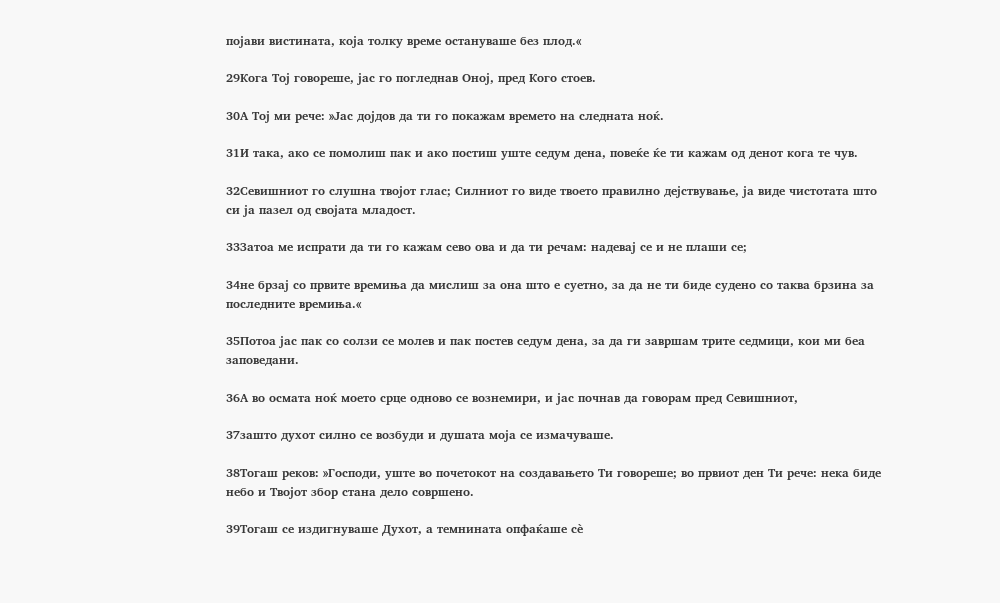појави вистината, која толку време остануваше без плод.«

29Кога Тој говореше, јас го погледнав Оној, пред Кого стоев.

30А Тој ми рече: »Јас дојдов да ти го покажам времето на следната ноќ.

31И така, ако се помолиш пак и ако постиш уште седум дена, повеќе ќе ти кажам од денот кога те чув.

32Севишниот го слушна твојот глас; Силниот го виде твоето правилно дејствување, ја виде чистотата што си ја пазел од својата младост.

33Затоа ме испрати да ти го кажам сево ова и да ти речам: надевај се и не плаши се;

34не брзај со првите времиња да мислиш за она што е суетно, за да не ти биде судено со таква брзина за последните времиња.«

35Потоа јас пак со солзи се молев и пак постев седум дена, за да ги завршам трите седмици, кои ми беа заповедани.

36А во осмата ноќ моето срце одново се вознемири, и јас почнав да говорам пред Севишниот,

37зашто духот силно се возбуди и душата моја се измачуваше.

38Тогаш реков: »Господи, уште во почетокот на создавањето Ти говореше; во првиот ден Ти рече: нека биде небо и Твојот збор стана дело совршено.

39Тогаш се издигнуваше Духот, а темнината опфаќаше сѐ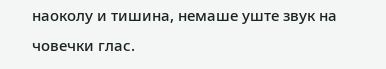наоколу и тишина, немаше уште звук на човечки глас.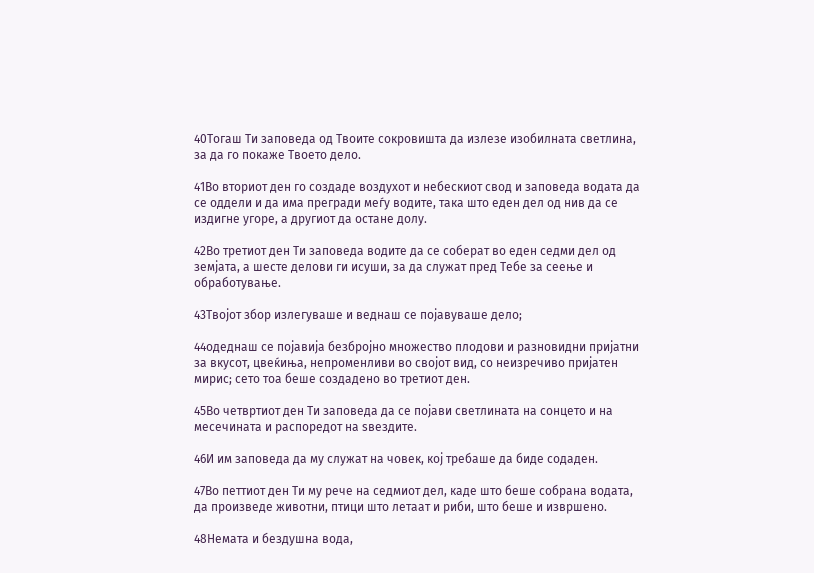40Тогаш Ти заповеда од Твоите сокровишта да излезе изобилната светлина, за да го покаже Твоето дело.

41Во вториот ден го создаде воздухот и небескиот свод и заповеда водата да се оддели и да има прегради меѓу водите, така што еден дел од нив да се издигне угоре, а другиот да остане долу.

42Во третиот ден Ти заповеда водите да се соберат во еден седми дел од земјата, а шесте делови ги исуши, за да служат пред Тебе за сеење и обработување.

43Твојот збор излегуваше и веднаш се појавуваше дело;

44одеднаш се појавија безбројно множество плодови и разновидни пријатни за вкусот, цвеќиња, непроменливи во својот вид, со неизречиво пријатен мирис; сето тоа беше создадено во третиот ден.

45Во четвртиот ден Ти заповеда да се појави светлината на сонцето и на месечината и распоредот на ѕвездите.

46И им заповеда да му служат на човек, кој требаше да биде содаден.

47Во петтиот ден Ти му рече на седмиот дел, каде што беше собрана водата, да произведе животни, птици што летаат и риби, што беше и извршено.

48Немата и бездушна вода,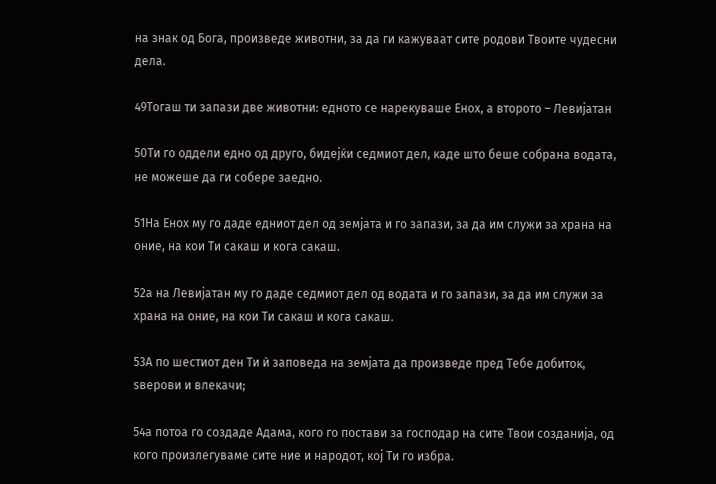на знак од Бога, произведе животни, за да ги кажуваат сите родови Твоите чудесни дела.

49Тогаш ти запази две животни: едното се нарекуваше Енох, а второто – Левијатан

50Ти го оддели едно од друго, бидејќи седмиот дел, каде што беше собрана водата, не можеше да ги собере заедно.

51На Енох му го даде едниот дел од земјата и го запази, за да им служи за храна на оние, на кои Ти сакаш и кога сакаш.

52а на Левијатан му го даде седмиот дел од водата и го запази, за да им служи за храна на оние, на кои Ти сакаш и кога сакаш.

53А по шестиот ден Ти ѝ заповеда на земјата да произведе пред Тебе добиток, ѕверови и влекачи;

54а потоа го создаде Адама, кого го постави за господар на сите Твои созданија, од кого произлегуваме сите ние и народот, кој Ти го избра.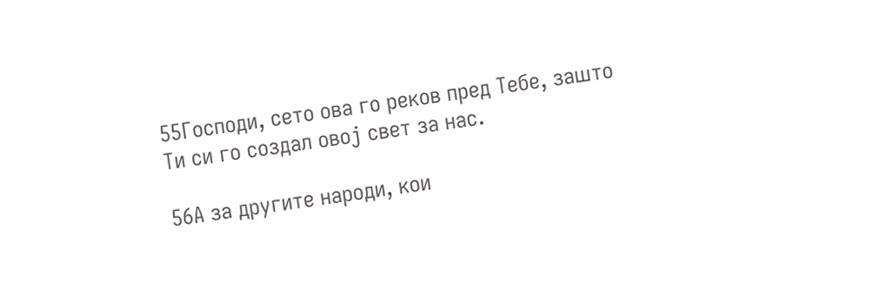55Господи, сето ова го реков пред Тебе, зашто Ти си го создал овој свет за нас.

56А за другите народи, кои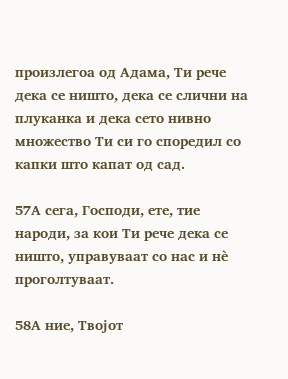произлегоа од Адама, Ти рече дека се ништо, дека се слични на плуканка и дека сето нивно множество Ти си го споредил со капки што капат од сад.

57А сега, Господи, ете, тие народи, за кои Ти рече дека се ништо, управуваат со нас и нѐ проголтуваат.

58А ние, Твојот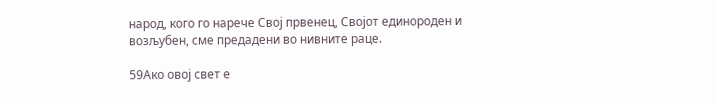народ, кого го нарече Свој првенец, Својот единороден и возљубен, сме предадени во нивните раце.

59Ако овој свет е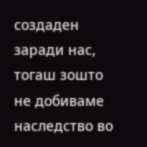создаден заради нас, тогаш зошто не добиваме наследство во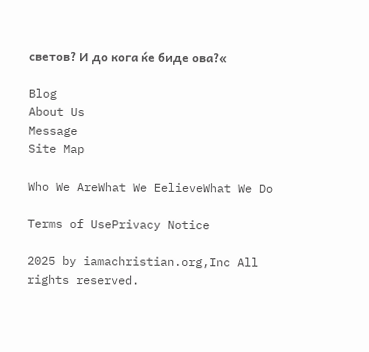светов? И до кога ќе биде ова?«

Blog
About Us
Message
Site Map

Who We AreWhat We EelieveWhat We Do

Terms of UsePrivacy Notice

2025 by iamachristian.org,Inc All rights reserved.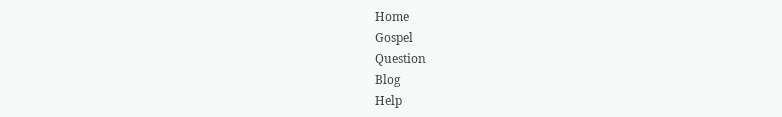Home
Gospel
Question
Blog
Help